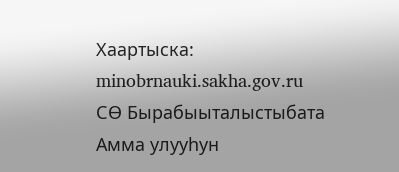Хаартыска: minobrnauki.sakha.gov.ru
СӨ Бырабыыталыстыбата Амма улууһун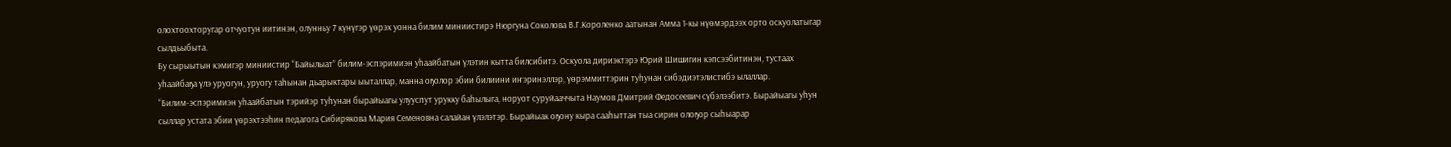олохтоохторугар отчуотун иитинэн, олунньу 7 күнүгэр үөрэх уонна билим миниистирэ Нюргуна Соколова В.Г.Короленко аатынан Амма 1-кы нүөмэрдээх орто оскуолатыгар сылдьыбыта.
Бу сырыытын кэмигэр миниистир “Байылыат” билим-эспэримиэн уһаайбатын үлэтин кытта билсибитэ. Оскуола дириэктэрэ Юрий Шишигин кэпсээбитинэн, тустаах уһаайбаҕа үлэ уруогун, уруогу таһынан дьарыктары ыыталлар, манна оҕолор эбии билиини иҥэринэллэр, үөрэммиттэрин туһунан сибэдиэтэлистибэ ылаллар.
“Билим-эспэримиэн уһаайбатын тэрийэр туһунан бырайыагы улууспут урукку баһылыга, норуот суруйааччыта Наумов Дмитрий Федосеевич сүбэлээбитэ. Бырайыагы уһун сыллар устата эбии үөрэхтээһин педагога Сибирякова Мария Семеновна салайан үлэлэтэр. Бырайыак оҕону кыра сааһыттан тыа сирин олоҕор сыһыарар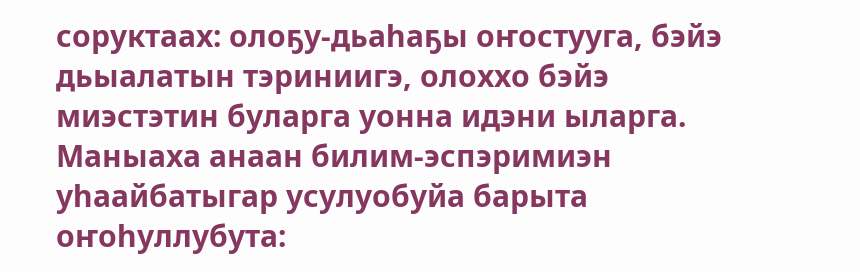соруктаах: олоҕу-дьаһаҕы оҥостууга, бэйэ дьыалатын тэриниигэ, олоххо бэйэ миэстэтин буларга уонна идэни ыларга. Маныаха анаан билим-эспэримиэн уһаайбатыгар усулуобуйа барыта оҥоһуллубута: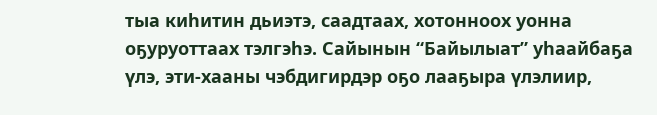тыа киһитин дьиэтэ, саадтаах, хотонноох уонна оҕуруоттаах тэлгэһэ. Сайынын “Байылыат” уһаайбаҕа үлэ, эти-хааны чэбдигирдэр оҕо лааҕыра үлэлиир,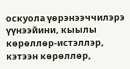оскуола үөрэнээччилэрэ үүнээйини, кыылы көрөллөр-истэллэр, кэтээн көрөллөр,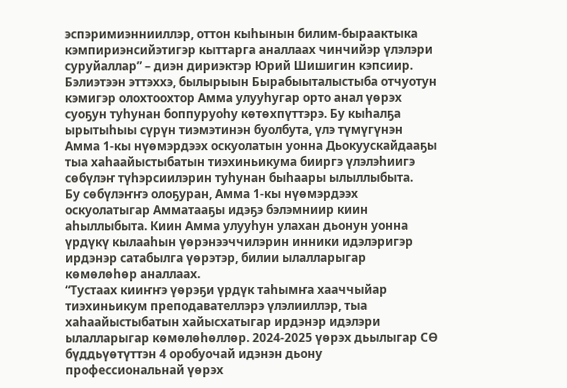эспэримиэннииллэр, оттон кыһынын билим-быраактыка кэмпириэнсийэтигэр кыттарга аналлаах чинчийэр үлэлэри суруйаллар” – диэн дириэктэр Юрий Шишигин кэпсиир.
Бэлиэтээн эттэххэ, былырыын Бырабыыталыстыба отчуотун кэмигэр олохтоохтор Амма улууһугар орто анал үөрэх суоҕун туһунан боппуруоһу көтөхпүттэрэ. Бу кыһалҕа ырытыһыы сүрүн тиэмэтинэн буолбута, үлэ түмүгүнэн Амма 1-кы нүөмэрдээх оскуолатын уонна Дьокуускайдааҕы тыа хаһаайыстыбатын тиэхиньикума бииргэ үлэлэһиигэ сөбүлэҥ түһэрсиилэрин туһунан быһаары ылыллыбыта.
Бу сөбүлэҥҥэ олоҕуран, Амма 1-кы нүөмэрдээх оскуолатыгар Амматааҕы идэҕэ бэлэмниир киин аһыллыбыта. Киин Амма улууһун улахан дьонун уонна үрдүкү кылааһын үөрэнээччилэрин инники идэлэригэр ирдэнэр сатабылга үөрэтэр, билии ылалларыгар көмөлөһөр аналлаах.
“Тустаах кииҥҥэ үөрэҕи үрдүк таһымҥа хааччыйар тиэхиньикум преподавателлэрэ үлэлииллэр, тыа хаһаайыстыбатын хайысхатыгар ирдэнэр идэлэри ылалларыгар көмөлөһөллөр. 2024-2025 үөрэх дьылыгар СӨ бүддьүөтүттэн 4 оробуочай идэнэн дьону профессиональнай үөрэх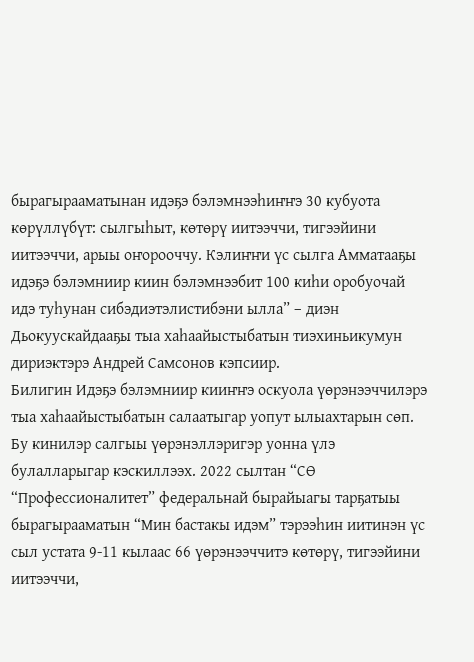бырагырааматынан идэҕэ бэлэмнээһиҥҥэ 30 кубуота көрүллүбүт: сылгыһыт, көтөрү иитээччи, тигээйини иитээччи, арыы оҥорооччу. Кэлиҥҥи үс сылга Амматааҕы идэҕэ бэлэмниир киин бэлэмнээбит 100 киһи оробуочай идэ туһунан сибэдиэтэлистибэни ылла” – диэн Дьокуускайдааҕы тыа хаһаайыстыбатын тиэхиньикумун дириэктэрэ Андрей Самсонов кэпсиир.
Билигин Идэҕэ бэлэмниир кииҥҥэ оскуола үөрэнээччилэрэ тыа хаһаайыстыбатын салаатыгар уопут ылыахтарын сөп. Бу кинилэр салгыы үөрэнэллэригэр уонна үлэ булалларыгар кэскиллээх. 2022 сылтан “СӨ “Профессионалитет” федеральнай бырайыагы тарҕатыы бырагырааматын “Мин бастакы идэм” тэрээһин иитинэн үс сыл устата 9-11 кылаас 66 үөрэнээччитэ көтөрү, тигээйини иитээччи,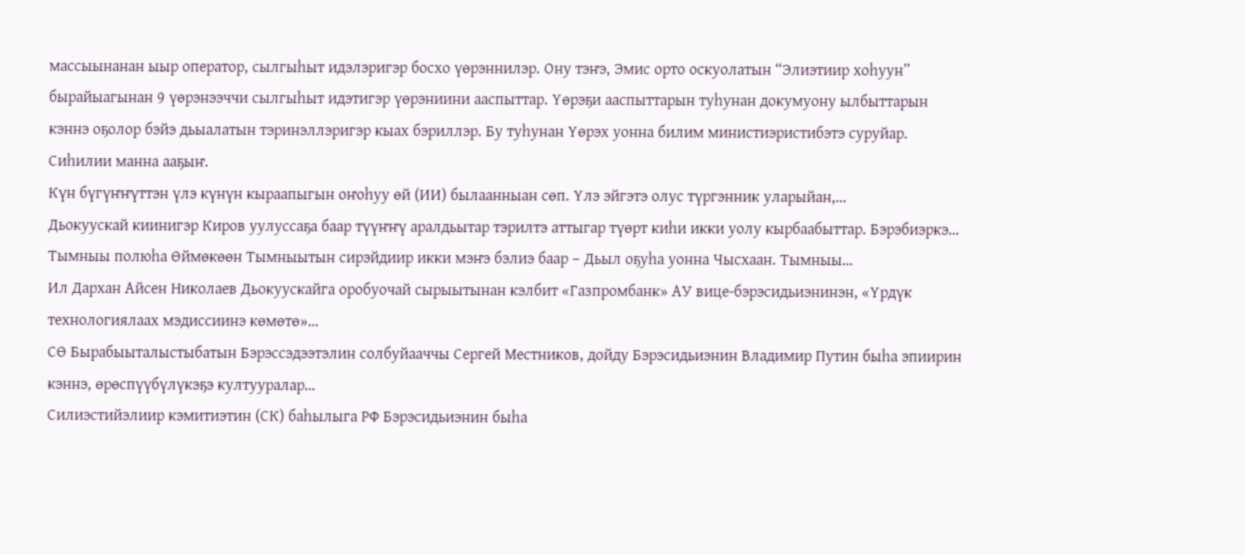массыынанан ыыр оператор, сылгыһыт идэлэригэр босхо үөрэннилэр. Ону тэҥэ, Эмис орто оскуолатын “Элиэтиир хоһуун” бырайыагынан 9 үөрэнээччи сылгыһыт идэтигэр үөрэниини ааспыттар. Үөрэҕи ааспыттарын туһунан докумуону ылбыттарын кэннэ оҕолор бэйэ дьыалатын тэринэллэригэр кыах бэриллэр. Бу туһунан Үөрэх уонна билим министиэристибэтэ суруйар. Сиһилии манна ааҕыҥ.
Күн бүгүҥҥүттэн үлэ күнүн кыраапыгын оҥоһуу өй (ИИ) былаанныан сөп. Үлэ эйгэтэ олус түргэнник уларыйан,…
Дьокуускай киинигэр Киров уулуссаҕа баар түүҥҥү аралдьытар тэрилтэ аттыгар түөрт киһи икки уолу кырбаабыттар. Бэрэбиэркэ…
Тымныы полюһа Өймөкөөн Тымныытын сирэйдиир икки мэҥэ бэлиэ баар – Дьыл оҕуһа уонна Чысхаан. Тымныы…
Ил Дархан Айсен Николаев Дьокуускайга оробуочай сырыытынан кэлбит «Газпромбанк» АУ вице-бэрэсидьиэнинэн, «Үрдүк технологиялаах мэдиссиинэ көмөтө»…
СӨ Бырабыыталыстыбатын Бэрэссэдээтэлин солбуйааччы Сергей Местников, дойду Бэрэсидьиэнин Владимир Путин быһа эпиирин кэннэ, өрөспүүбүлүкэҕэ култууралар…
Силиэстийэлиир кэмитиэтин (СК) баһылыга РФ Бэрэсидьиэнин быһа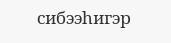сибээһигэр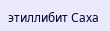этиллибит Саха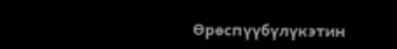Өрөспүүбүлүкэтин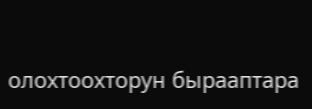олохтоохторун бырааптара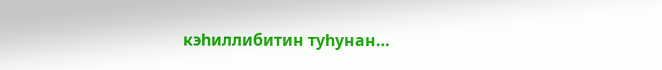кэһиллибитин туһунан…